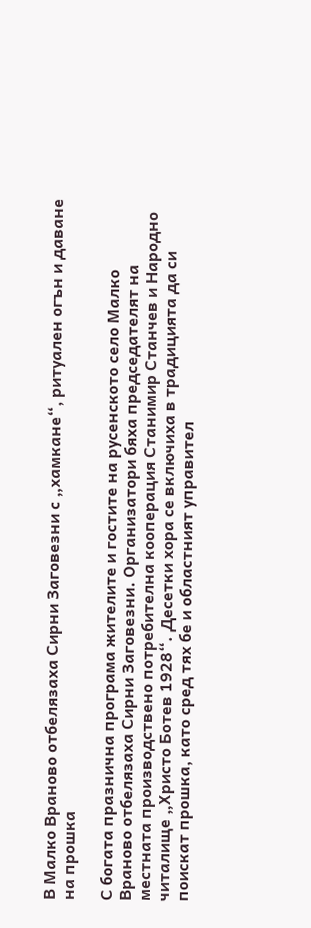В Малко Враново отбелязаха Сирни Заговезни с „хамкане“, ритуален огън и даване на прошка

С богата празнична програма жителите и гостите на русенското село Малко Враново отбелязаха Сирни Заговезни. Организатори бяха председателят на местната производствено потребителна кооперация Станимир Станчев и Народно читалище „Христо Ботев 1928“. Десетки хора се включиха в традицията да си поискат прошка, като сред тях бе и областният управител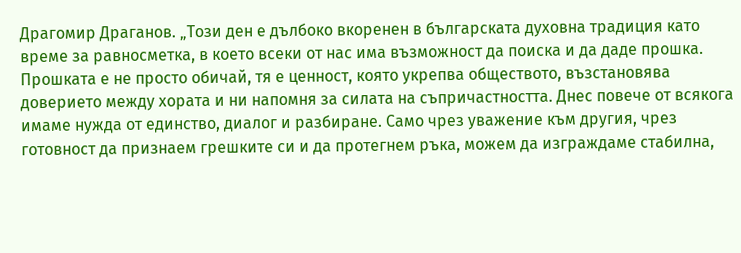Драгомир Драганов. „Този ден е дълбоко вкоренен в българската духовна традиция като време за равносметка, в което всеки от нас има възможност да поиска и да даде прошка. Прошката е не просто обичай, тя е ценност, която укрепва обществото, възстановява доверието между хората и ни напомня за силата на съпричастността. Днес повече от всякога имаме нужда от единство, диалог и разбиране. Само чрез уважение към другия, чрез готовност да признаем грешките си и да протегнем ръка, можем да изграждаме стабилна,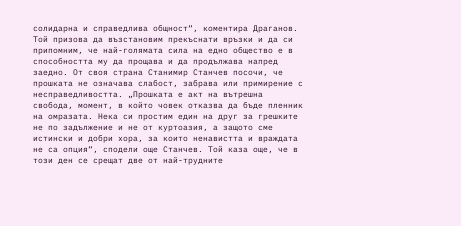солидарна и справедлива общност“, коментира Драганов. Той призова да възстановим прекъснати връзки и да си припомним, че най-голямата сила на едно общество е в способността му да прощава и да продължава напред заедно. От своя страна Станимир Станчев посочи, че прошката не означава слабост, забрава или примирение с несправедливостта. „Прошката е акт на вътрешна свобода, момент, в който човек отказва да бъде пленник на омразата. Нека си простим един на друг за грешките не по задължение и не от куртоазия, а защото сме истински и добри хора, за които ненавистта и враждата не са опция“, сподели още Станчев. Той каза още, че в този ден се срещат две от най-трудните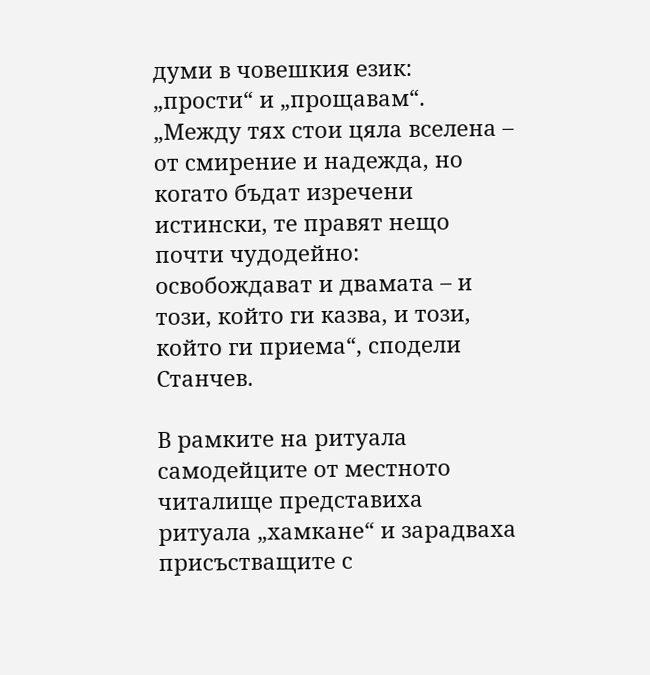думи в човешкия език: „прости“ и „прощавам“. „Между тях стои цяла вселена – от смирение и надежда, но когато бъдат изречени истински, те правят нещо почти чудодейно: освобождават и двамата – и този, който ги казва, и този, който ги приема“, сподели Станчев.

В рамките на ритуала самодейците от местното читалище представиха ритуала „хамкане“ и зарадваха присъстващите с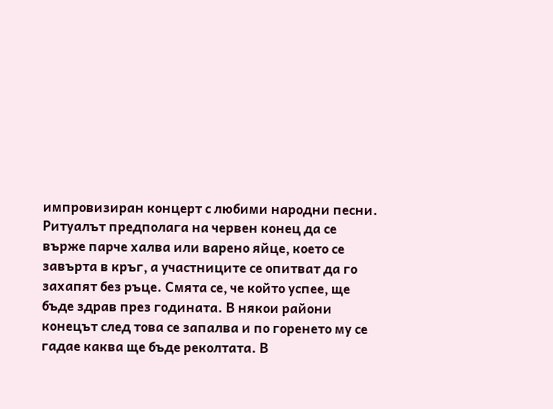импровизиран концерт с любими народни песни. Ритуалът предполага на червен конец да се върже парче халва или варено яйце, което се завърта в кръг, а участниците се опитват да го захапят без ръце. Смята се, че който успее, ще бъде здрав през годината. В някои райони конецът след това се запалва и по горенето му се гадае каква ще бъде реколтата. В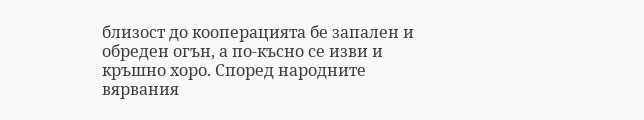близост до кооперацията бе запален и обреден огън, а по-късно се изви и кръшно хоро. Според народните вярвания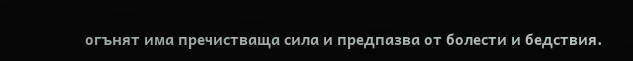огънят има пречистваща сила и предпазва от болести и бедствия.